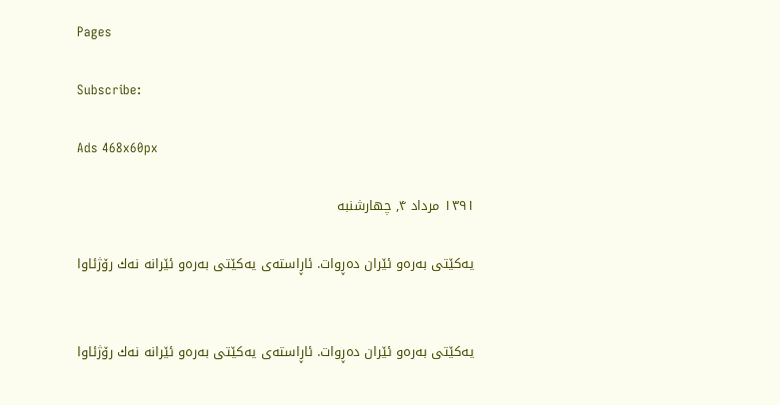Pages

Subscribe:

Ads 468x60px

۱۳۹۱ مرداد ۴, چهارشنبه

یه‌كێتی به‌ره‌و ئێران ده‌ڕوات. ئاڕاسته‌ی یه‌كێتی به‌ره‌و ئێرانه‌ نه‌ك رۆژئاوا


یه‌كێتی به‌ره‌و ئێران ده‌ڕوات. ئاڕاسته‌ی یه‌كێتی به‌ره‌و ئێرانه‌ نه‌ك رۆژئاوا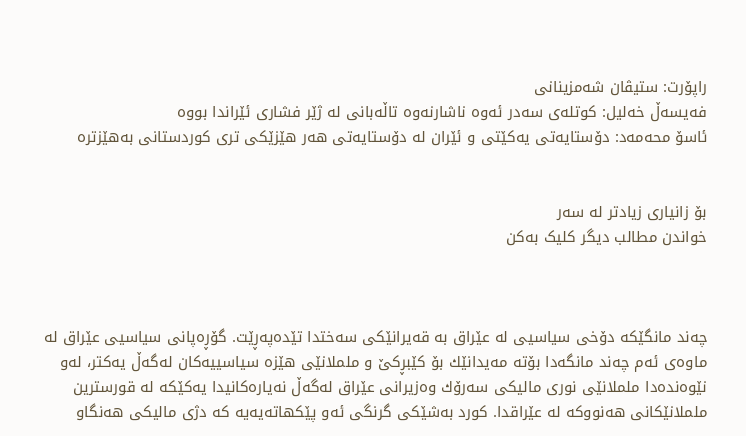راپۆرت: ستیڤان شه‌مزینانی
فه‌یسه‌ڵ خه‌لیل: كوتله‌ى سه‌در ئه‌وه‌ ناشارنه‌وه‌ تاڵه‌بانى له‌ ژێر فشارى ئێراندا بووه‌
ئاسۆ محه‌مه‌د: دۆستایه‌تی یه‌كێتی و ئێران له‌ دۆستایه‌تی هه‌ر هێزێكی تری كوردستانی به‌هێزتره‌


بۆ زانیاری زیادتر لە سەر
خواندن مطالب دیگر کلیک بەکن



چه‌ند مانگێكه‌ دۆخی سیاسیی له‌ عێراق به‌ قه‌یرانێكی سه‌ختدا تێده‌په‌ڕێت. گۆڕه‌پانی سیاسیی عێراق له‌ ماوه‌ی ئه‌م چه‌ند مانگه‌دا بۆته‌ مه‌یدانێك بۆ كێبڕكێ و ململانێی هێزه‌ سیاسییه‌كان له‌گه‌ڵ یه‌كتر، له‌و نێوه‌نده‌دا ململانێی نوری مالیكی سه‌رۆك وه‌زیرانی عێراق له‌گه‌ڵ نه‌یاره‌كانیدا یه‌كێكه‌ له‌ قورسترین ململانێكانی هه‌نووكه‌ له‌ عێراقدا. كورد به‌شێكی گرنگی ئه‌و پێكهاته‌یه‌یه‌ كه‌ دژی مالیكی هه‌نگاو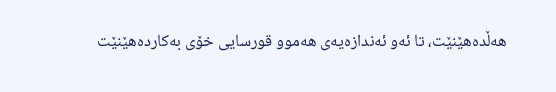هه‌ڵده‌هێنێت، تا ئه‌و ئه‌ندازه‌یه‌ی هه‌موو قورسایی خۆی به‌كارده‌هێنێت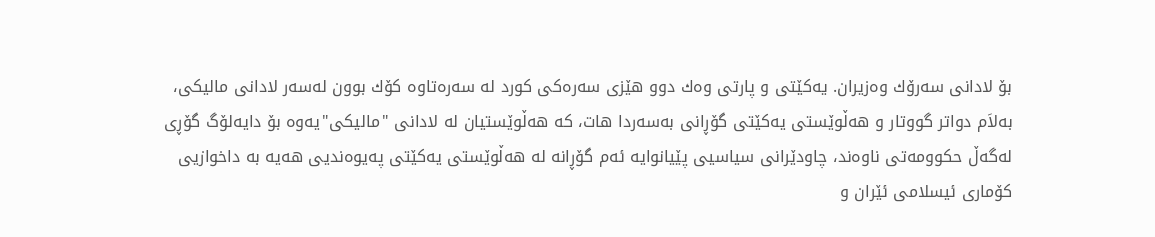بۆ لادانی سه‌رۆك وه‌زیران. یه‌كێتی و پارتی وه‌ك دوو هێزی سه‌ره‌كی كورد له‌ سه‌ره‌تاوه‌ كۆك بوون له‌سه‌ر لادانی مالیكی، به‌لاَم دواتر گووتار و هه‌ڵوێستی یه‌كێتی گۆڕانی به‌سه‌ردا هات، كه‌ هه‌ڵوێستیان له‌ لادانی "مالیكی"یه‌وه‌ بۆ دایه‌لۆگ گۆڕی له‌گه‌ڵ حكوومه‌تی ناوه‌ند، چاودێرانی سیاسیی پێیانوایه‌ ئه‌م گۆڕانه‌ له‌ هه‌ڵوێستی یه‌كێتی په‌یوه‌ندیی هه‌یه‌ به‌ داخوازیی كۆماری ئیسلامی ئێران و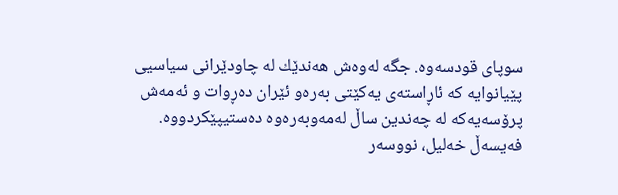سوپای قودسه‌وه‌. جگه‌ له‌وه‌ش هه‌ندێك له‌ چاودێرانی سیاسیی پێیانوایه‌ كه‌ ئاڕاسته‌ی یه‌كێتی به‌ره‌و ئێران ده‌ڕوات و ئه‌مه‌ش پرۆسه‌یه‌كه‌ له‌ چه‌ندین ساڵ له‌مه‌وبه‌ره‌وه‌ ده‌ستیپێكردووه‌.
فه‌یسه‌ڵ خه‌لیل، نووسه‌ر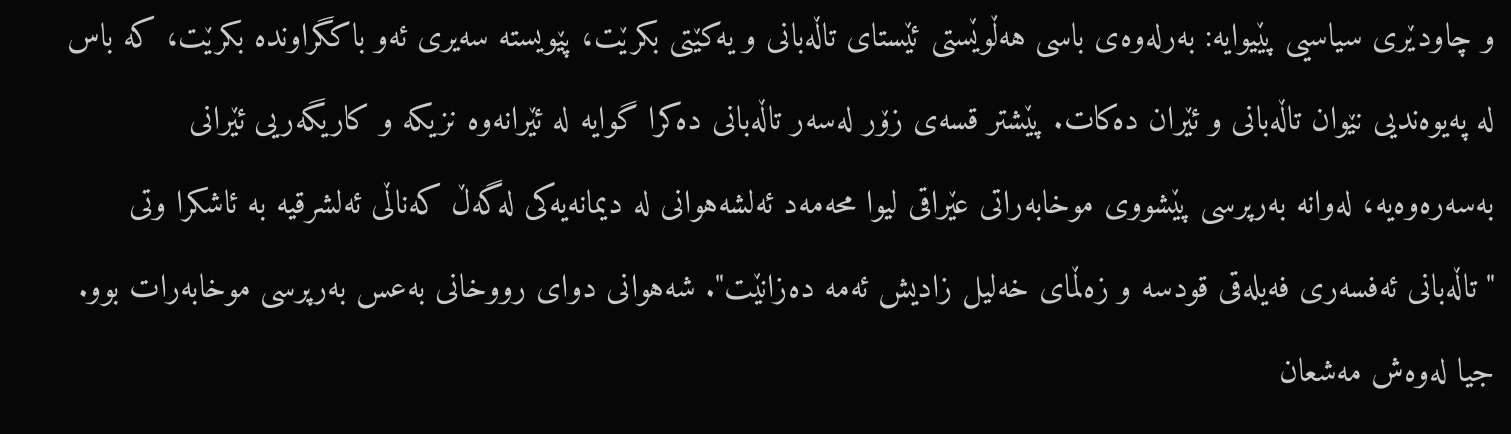و چاودێری سیاسیی پێیوایه‌: به‌رله‌وه‌ى باسى هه‌ڵوێستى ئێستاى تاڵه‌بانى و یه‌كێتى بكرێت، پێویسته‌ سه‌یرى ئه‌و باكگراونده‌ بكرێت، كه‌ باس له‌ په‌یوه‌ندیى نێوان تاڵه‌بانى و ئێران ده‌كات. پێشتر قسه‌ى زۆر له‌سه‌ر تاڵه‌بانى ده‌كرا گوایه‌ له‌ ئێرانه‌وه‌ نزیكه‌ و كاریگه‌ریى ئێرانى به‌سه‌ره‌وه‌یه‌، له‌وانه‌ به‌رپرسى پێشووى موخابه‌راتى عێراقى لیوا محه‌مه‌د ئه‌لشه‌هوانی له‌ دیمانه‌یه‌كى له‌گه‌ڵ كه‌ناڵى ئه‌لشرقیه‌ به‌ ئاشكرا وتى "تاڵه‌بانى ئه‌فسه‌رى فه‌یله‌قی قودسه‌ و زه‌ڵماى خه‌لیل زادیش ئه‌مه‌ ده‌زانێت". شه‌هوانى دواى رووخانى به‌عس به‌رپرسى موخابه‌رات بوو. جیا له‌وه‌ش مه‌شعان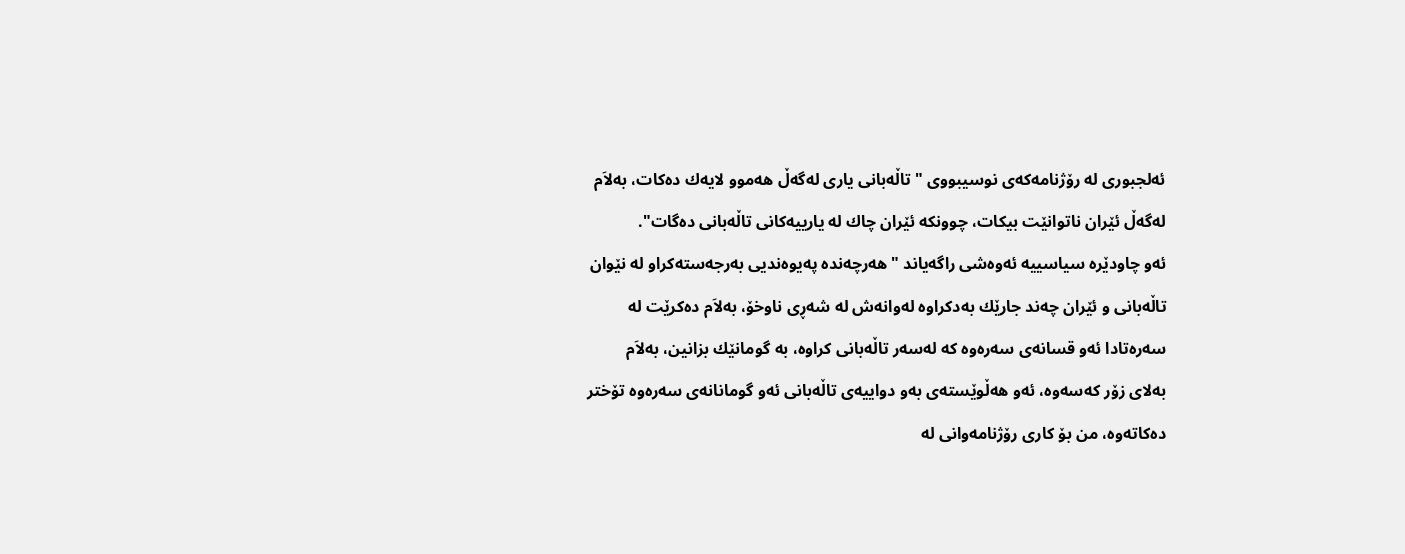ئه‌لجبورى له‌ رۆژنامه‌كه‌ى نوسیبووى "تاڵه‌بانى یارى له‌گه‌ڵ هه‌موو لایه‌ك ده‌كات، به‌لاَم له‌گه‌ڵ ئێران ناتوانێت بیكات، چوونكه‌ ئێران چاك له‌ یارییه‌كانى تاڵه‌بانى ده‌گات".
ئه‌و چاودێره‌ سیاسییه‌ ئه‌وه‌شی راگه‌یاند "هه‌رچه‌نده‌ په‌یوه‌ندیى به‌رجه‌سته‌كراو له‌ نێوان تاڵه‌بانى و ئێران چه‌ند جارێك به‌دكراوه‌ له‌وانه‌ش له‌ شه‌ڕى ناوخۆ، به‌لاَم ده‌كرێت له‌ سه‌ره‌تادا ئه‌و قسانه‌ى سه‌ره‌وه‌ كه‌ له‌سه‌ر تاڵه‌بانى كراوه‌، به‌ گومانێك بزانین، به‌لاَم به‌لاى زۆر كه‌سه‌وه‌، ئه‌و هه‌ڵوێسته‌ى به‌و دواییه‌ى تاڵه‌بانى ئه‌و گومانانه‌ى سه‌ره‌وه‌ تۆختر ده‌كاته‌وه‌، من بۆ كارى رۆژنامه‌وانى له‌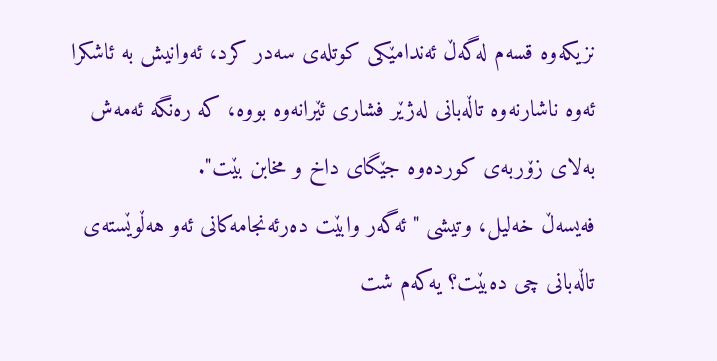نزیكه‌وه‌ قسه‌م له‌گه‌ڵ ئه‌ندامێكى كوتله‌ى سه‌در كرد، ئه‌وانیش به‌ ئاشكرا ئه‌وه‌ ناشارنه‌وه‌ تاڵه‌بانى له‌ژێر فشارى ئێرانه‌وه‌ بووه‌، كه‌ ره‌نگه‌ ئه‌مه‌ش به‌لاى زۆربه‌ى كورده‌وه‌ جێگاى داخ و مخابن بێت".
فه‌یسه‌ڵ خه‌لیل، وتیشی "ئه‌گه‌ر وابێت ده‌رئه‌نجامه‌كانى ئه‌و هه‌ڵوێسته‌ى تاڵه‌بانى چى ده‌بێت؟ یه‌كه‌م شت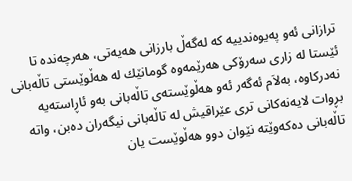ترازانى ئه‌و په‌یوه‌ندییه‌ كه‌ له‌گه‌ڵ بارزانى هه‌یه‌تى، هه‌رچه‌نده‌ تا ئێستا له‌ زارى سه‌رۆكى هه‌رێمه‌وه‌ گومانێك له‌ هه‌ڵوێستى تاڵه‌بانى نه‌دركاوه‌، به‌لاَم ئه‌گه‌ر ئه‌و هه‌ڵوێسته‌ى تاڵه‌بانى به‌و ئاڕاسته‌یه‌ بڕوات لایه‌نه‌كانى ترى عێراقیش له‌ تاڵه‌بانى نیگه‌ران ده‌بن، واته‌ تاڵه‌بانى ده‌كه‌وێته‌ نێوان دوو هه‌ڵوێست یان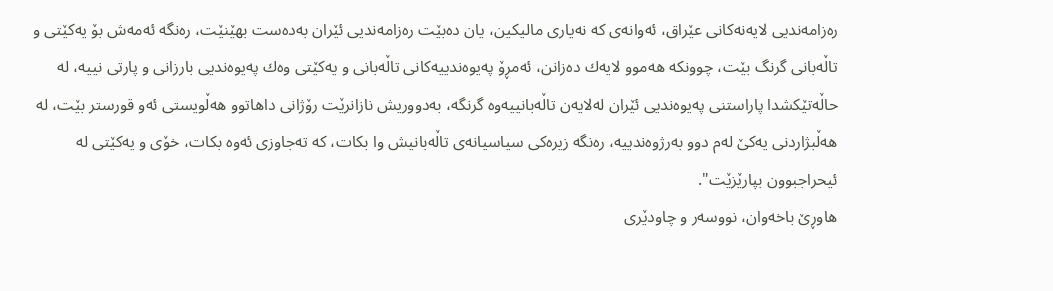ره‌زامه‌ندیى لایه‌نه‌كانى عێراق، ئه‌وانه‌ى كه‌ نه‌یارى مالیكین، یان ده‌بێت ره‌زامه‌ندیى ئێران به‌ده‌ست بهێنێت، ره‌نگه‌ ئه‌مه‌ش بۆ یه‌كێتى و تاڵه‌بانى گرنگ بێت، چوونكه‌ هه‌موو لایه‌ك ده‌زانن، ئه‌مڕۆ په‌یوه‌ندییه‌كانى تاڵه‌بانى و یه‌كێتى وه‌ك په‌یوه‌ندیى بارزانى و پارتى نییه‌، له‌ حاڵه‌تێكشدا پاراستنى په‌یوه‌ندیى ئێران له‌لایه‌ن تاڵه‌بانییه‌وه‌ گرنگه‌، به‌دووریش نازانرێت رۆژانى داهاتوو هه‌ڵویستى ئه‌و قورستر بێت، له‌ هه‌ڵبژاردنى یه‌كێ له‌م دوو به‌رژوه‌ندییه‌، ره‌نگه‌ زیره‌كى سیاسیانه‌ى تاڵه‌بانیش وا بكات، كه‌ ته‌جاوزى ئه‌وه‌ بكات، خۆى و یه‌كێتى له‌ ئیحراجبوون بپارێزێت".
هاوڕێ باخه‌وان، نووسه‌ر و چاودێری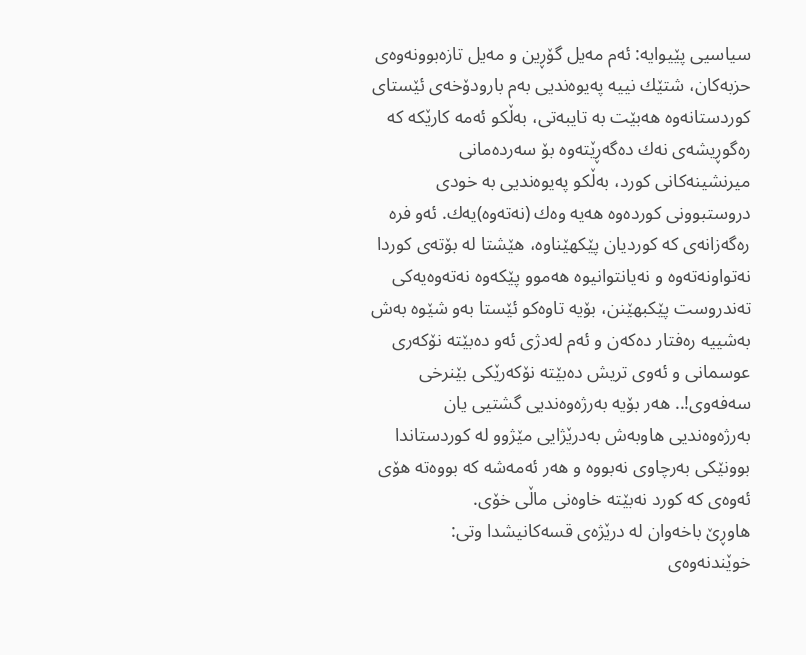سیاسیی پێیوایه‌: ئه‌م مه‌یل گۆڕین و مه‌یل تازه‌بوونه‌وه‌ی حزبه‌كان، شتێك نییه‌ په‌یوه‌ندیی به‌م بارودۆخه‌ی ئێستای كوردستانه‌وه‌ هه‌بێت به‌ تایبه‌تی، به‌ڵكو ئه‌مه‌ كارێكه‌ كه‌ ره‌گوڕیشه‌ی نه‌ك ده‌گه‌ڕێته‌وه‌ بۆ سه‌رده‌مانی میرنشینه‌كانی كورد، به‌ڵكو په‌یوه‌ندیی به‌ خودی دروستبوونی كورده‌وه‌ هه‌یه‌ وه‌ك (نه‌ته‌وه‌)یه‌ك. ئه‌و فره‌ ره‌گه‌زانه‌ی كه‌ كوردیان پێكهێناوه‌، هێشتا له‌ بۆته‌ی كوردا نه‌تواونه‌ته‌وه‌ و نه‌یانتوانیوه‌ هه‌موو پێكه‌وه‌ نه‌ته‌وه‌یه‌كی ته‌ندروست پێكبهێنن، بۆیه‌ تاوه‌كو ئێستا به‌و شێوه‌ به‌ش به‌شییه‌ ره‌فتار ده‌كه‌ن و ئه‌م له‌دژی ئه‌و ده‌بێته‌ نۆكه‌ری عوسمانی و ئه‌وی تریش ده‌بێته‌ نۆكه‌رێكی بێنرخی سه‌فه‌وی!.. هه‌ر بۆیه‌ به‌رژه‌وه‌ندیی گشتیی یان به‌رژه‌وه‌ندیی هاوبه‌ش به‌درێژایی مێژوو له‌ كوردستاندا بوونێكی به‌رچاوی نه‌بووه‌ و هه‌ر ئه‌مه‌شه‌ كه‌ بووه‌ته‌ هۆی ئه‌وه‌ی كه‌ كورد نه‌بێته‌ خاوه‌نی ماڵی خۆی.
هاوڕێ باخه‌وان له‌ درێژه‌ی قسه‌كانیشدا وتی: خوێندنه‌وه‌ی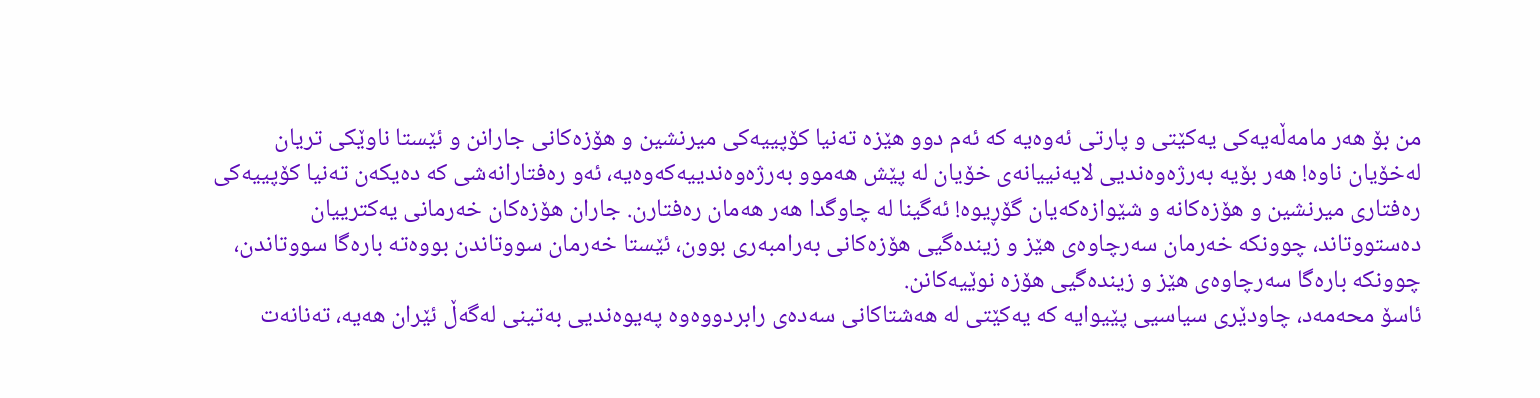من بۆ هه‌ر مامه‌ڵه‌یه‌كی یه‌كێتی و پارتی ئه‌وه‌یه‌ كه‌ ئه‌م دوو هێزه‌ ته‌نیا كۆپییه‌كی میرنشین و هۆزه‌كانی جارانن و ئێستا ناوێكی تریان له‌خۆیان ناوه‌! هه‌ر بۆیه‌ به‌رژه‌وه‌ندیی لایه‌نییانه‌ی خۆیان له‌ پێش هه‌موو به‌رژه‌وه‌ندییه‌كه‌وه‌یه‌، ئه‌و ره‌فتارانه‌شی كه‌ ده‌یكه‌ن ته‌نیا كۆپییه‌كی ره‌فتاری میرنشین و هۆزه‌كانه‌ و شێوازه‌كه‌یان گۆڕیوه‌! ئه‌گینا له‌ چاوگدا هه‌ر هه‌مان ره‌فتارن. جاران هۆزه‌كان خه‌رمانی یه‌كترییان ده‌ستووتاند، چوونكه‌ خه‌رمان سه‌رچاوه‌ی هێز و زینده‌گیی هۆزه‌كانی به‌رامبه‌ری بوون، ئێستا خه‌رمان سووتاندن بووه‌ته‌ باره‌گا سووتاندن، چوونكه‌ باره‌گا سه‌رچاوه‌ی هێز و زینده‌گیی هۆزه‌ نوێیه‌كانن.
ئاسۆ محه‌مه‌د، چاودێری سیاسیی پێیوایه‌ كه‌ یه‌كێتی له‌ هه‌شتاكانی سه‌ده‌ی رابردووه‌وه‌ په‌یوه‌ندیی به‌تینی له‌گه‌ڵ ئێران هه‌یه‌، ته‌نانه‌ت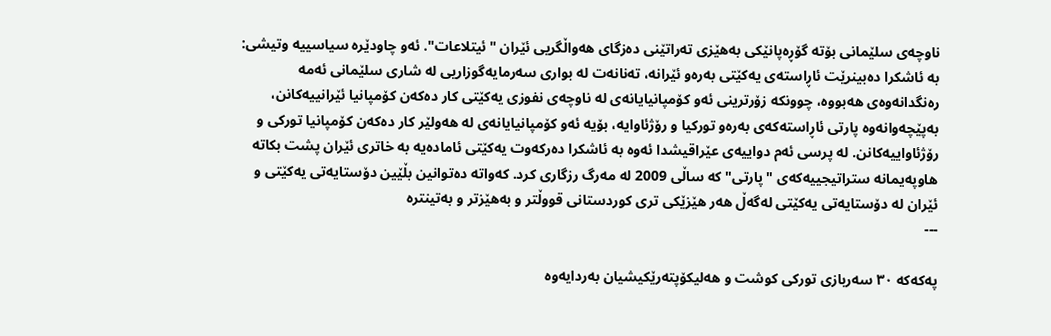ناوچه‌ی سلێمانی بۆته‌ گۆڕه‌پانێكی به‌هێزی ته‌راتێنی ده‌زگای هه‌واڵگریی ئێران "ئیتلاعات". ئه‌و چاودێره‌ سیاسییه‌ وتیشی: به‌ ئاشكرا ده‌بینرێت ئاڕاسته‌ی یه‌كێتی به‌ره‌و ئێرانه‌، ته‌نانه‌ت له‌ بواری سه‌رمایه‌گوزاریی له‌ شاری سلێمانی ئه‌مه‌ ره‌نگدانه‌وه‌ی هه‌بووه‌، چوونكه‌ زۆرترینی ئه‌و كۆمپانیایانه‌ی له‌ ناوچه‌ی نفوزی یه‌كێتی كار ده‌كه‌ن كۆمپانیا ئێرانییه‌كانن، به‌پێچه‌وانه‌وه‌ پارتی ئاڕاسته‌كه‌ی به‌ره‌و توركیا و رۆژئاوایه‌، بۆیه‌ ئه‌و كۆمپانیایانه‌ی له‌ هه‌ولێر كار ده‌كه‌ن كۆمپانیا توركی و رۆژئاواییه‌كانن. له‌ پرسی ئه‌م دواییه‌ی عێراقیشدا ئه‌وه‌ به‌ ئاشكرا ده‌ركه‌وت یه‌كێتی ئاماده‌یه‌ به‌ خاتری ئێران پشت بكاته‌ هاوپه‌یمانه‌ ستراتیجییه‌كه‌ی "پارتی" كه‌ ساڵی 2009 له‌ مه‌رگ رزگاری كرد. كه‌واته‌ ده‌توانین بڵێین دۆستایه‌تی یه‌كێتی و ئێران له‌ دۆستایه‌تی یه‌كێتی له‌گه‌ڵ هه‌ر هێزێكی تری كوردستانی قووڵتر و به‌هێزتر و به‌تینتره‌
---

پەکەکە ٣٠ سەربازی تورکی کوشت و هەلیکۆپتەرێکیشیان بەردایەوە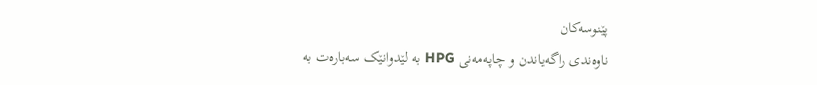پێنوسەکان
ناوه‌ندی راگه‌یاندن و چاپه‌مه‌نی HPG به‌ لێدوانێک سه‌باره‌ت به‌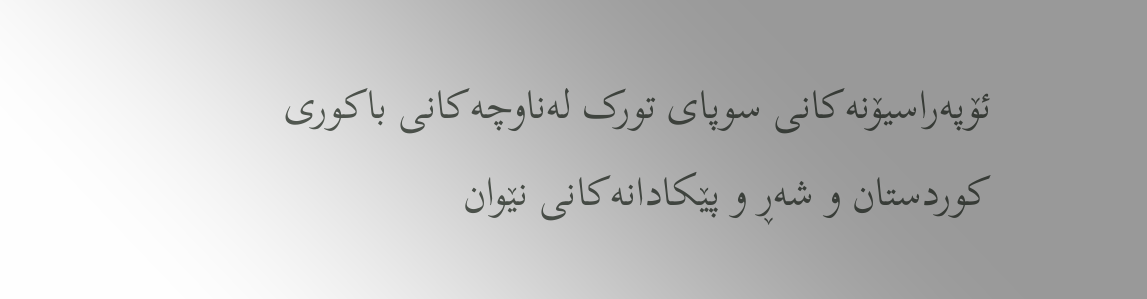ئۆپه‌راسیۆنه‌کانی سوپای تورک له‌ناوچه‌کانی باکوری کوردستان و شه‌ڕ و پێکادانه‌کانی نێوان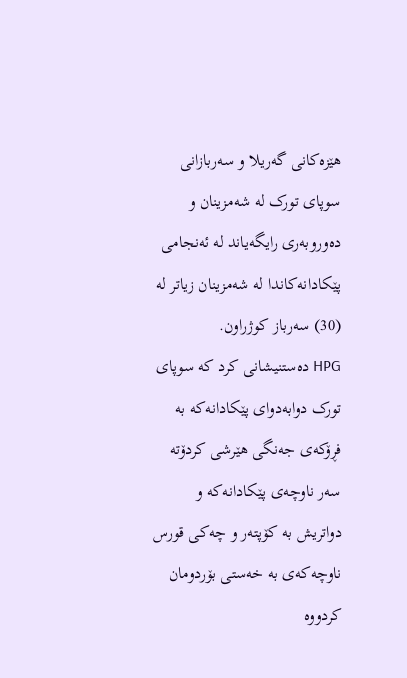هێزه‌کانی گه‌ریلا و سه‌ربازانی سوپای تورک له‌ شه‌مزینان و ده‌وروبه‌ری رایگه‌یاند له‌ ئه‌نجامی پێکادانه‌کاندا له‌ شه‌مزینان زیاتر له‌ (30) سه‌رباز کوژراون.
HPG ده‌ستنیشانی کرد که‌ سوپای تورک دوابه‌دوای پێکادانه‌که‌ به‌ فڕۆکه‌ی جه‌نگی هێرشی کردۆته‌ سه‌ر ناوچه‌ی پێکادانه‌که‌ و دواتریش به‌ کۆپته‌ر و چه‌کی قورس ناوچه‌که‌ی به‌ خه‌ستی بۆردومان کردووه‌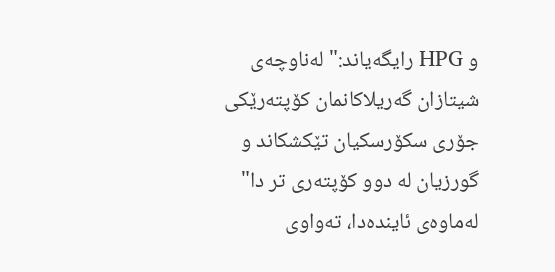و HPG رایگه‌یاند:" له‌ناوچه‌ی شیتازان گه‌ریلاکانمان کۆپته‌رێکی جۆری سکۆرسکیان تێکشکاند و گورزیان له‌ دوو کۆپته‌ری تر دا"
لەماوەی ئایندەدا، ته‌واوی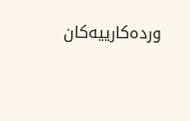ورده‌کارییه‌کان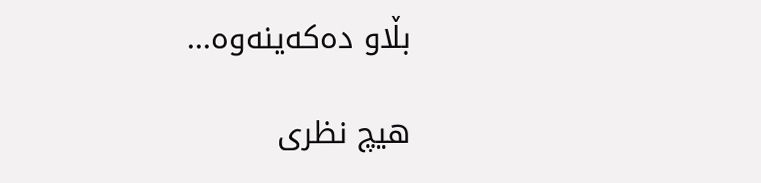بڵاو ده‌که‌ینه‌وه‌...

هیچ نظری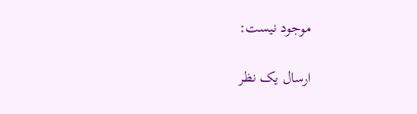موجود نیست:

ارسال یک نظر